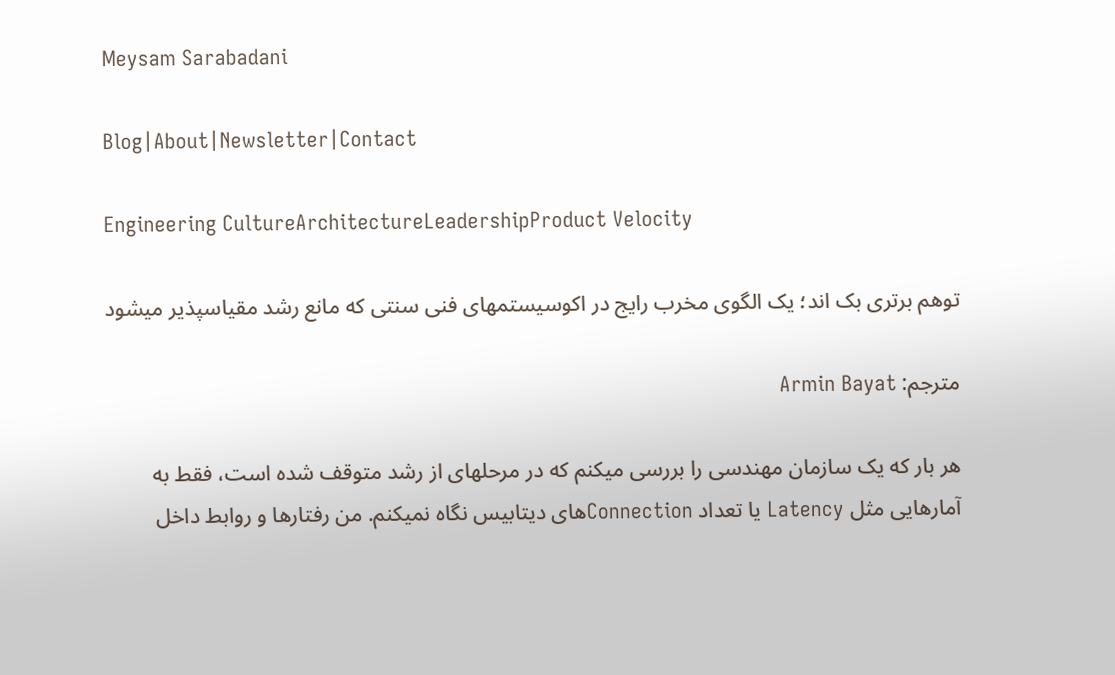Meysam Sarabadani

Blog|About|Newsletter|Contact

Engineering CultureArchitectureLeadershipProduct Velocity

توهم برتری بک اند؛ یک الگوی مخرب رایج در اکوسیستمهای فنی سنتی که مانع رشد مقیاسپذیر میشود

مترجم: Armin Bayat

هر بار که یک سازمان مهندسی را بررسی میکنم که در مرحلهای از رشد متوقف شده است، فقط به آمارهایی مثل Latency یا تعداد Connectionهای دیتابیس نگاه نمیکنم. من رفتارها و روابط داخل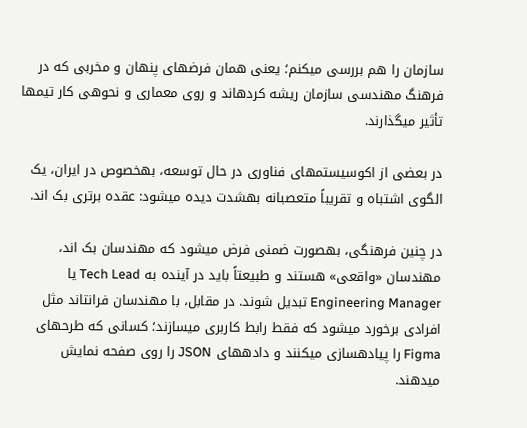سازمان را هم بررسی میکنم؛ یعنی همان فرضهای پنهان و مخربی که در فرهنگ مهندسی سازمان ریشه کردهاند و روی معماری و نحوهی کار تیمها تأثیر میگذارند.

در بعضی از اکوسیستمهای فناوری در حال توسعه، بهخصوص در ایران، یک الگوی اشتباه و تقریباً متعصبانه بهشدت دیده میشود: عقده برتری بک اند.

در چنین فرهنگی، بهصورت ضمنی فرض میشود که مهندسان بک اند، مهندسان «واقعی» هستند و طبیعتاً باید در آینده به Tech Lead یا Engineering Manager تبدیل شوند. در مقابل، با مهندسان فرانتاند مثل افرادی برخورد میشود که فقط رابط کاربری میسازند؛ کسانی که طرحهای Figma را پیادهسازی میکنند و دادههای JSON را روی صفحه نمایش میدهند.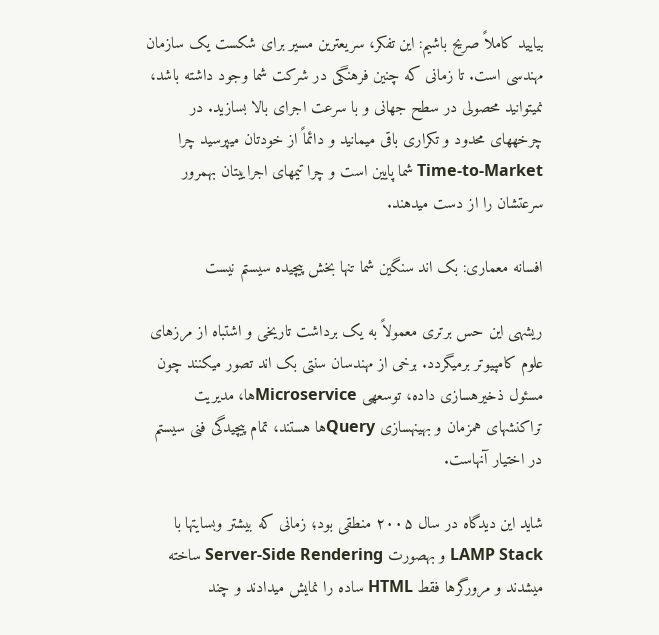بیایید کاملاً صریح باشیم: این تفکر، سریعترین مسیر برای شکست یک سازمان مهندسی است. تا زمانی که چنین فرهنگی در شرکت شما وجود داشته باشد، نمیتوانید محصولی در سطح جهانی و با سرعت اجرای بالا بسازید. در چرخههای محدود و تکراری باقی میمانید و دائماً از خودتان میپرسید چرا Time-to-Market شما پایین است و چرا تیمهای اجراییتان بهمرور سرعتشان را از دست میدهند.

افسانه معماری: بک اند سنگین شما تنها بخش پیچیده سیستم نیست

ریشهی این حس برتری معمولاً به یک برداشت تاریخی و اشتباه از مرزهای علوم کامپیوتر برمیگردد. برخی از مهندسان سنتی بک اند تصور میکنند چون مسئول ذخیرهسازی داده، توسعهی Microserviceها، مدیریت تراکنشهای همزمان و بهینهسازی Queryها هستند، تمام پیچیدگی فنی سیستم در اختیار آنهاست.

شاید این دیدگاه در سال ۲۰۰۵ منطقی بود؛ زمانی که بیشتر وبسایتها با LAMP Stack و بهصورت Server-Side Rendering ساخته میشدند و مرورگرها فقط HTML ساده را نمایش میدادند و چند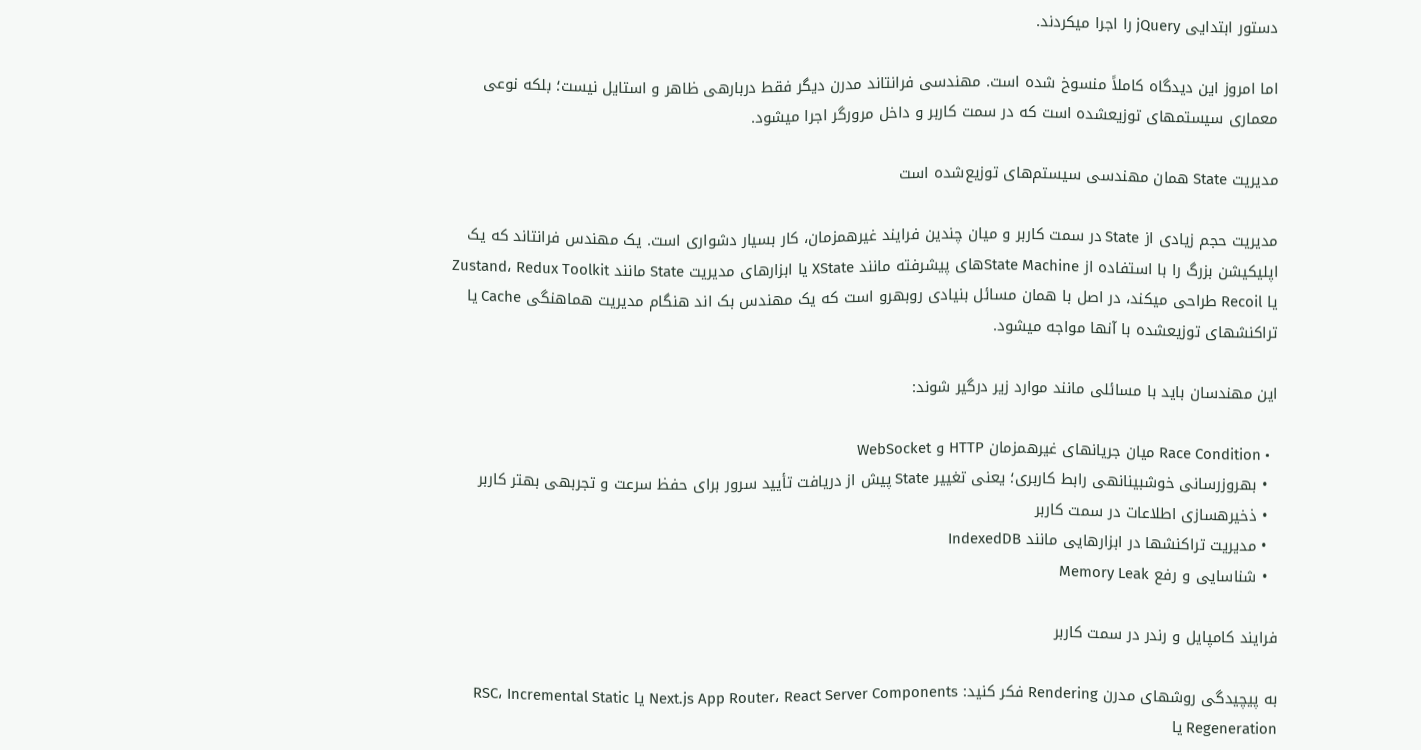دستور ابتدایی jQuery را اجرا میکردند.

اما امروز این دیدگاه کاملاً منسوخ شده است. مهندسی فرانتاند مدرن دیگر فقط دربارهی ظاهر و استایل نیست؛ بلکه نوعی معماری سیستمهای توزیعشده است که در سمت کاربر و داخل مرورگر اجرا میشود.

مدیریت State همان مهندسی سیستم‌های توزیع‌شده است

مدیریت حجم زیادی از State در سمت کاربر و میان چندین فرایند غیرهمزمان، کار بسیار دشواری است. یک مهندس فرانتاند که یک اپلیکیشن بزرگ را با استفاده از State Machineهای پیشرفته مانند XState یا ابزارهای مدیریت State مانند Zustand، Redux Toolkit یا Recoil طراحی میکند، در اصل با همان مسائل بنیادی روبهرو است که یک مهندس بک اند هنگام مدیریت هماهنگی Cache یا تراکنشهای توزیعشده با آنها مواجه میشود.

این مهندسان باید با مسائلی مانند موارد زیر درگیر شوند:

  • Race Condition میان جریانهای غیرهمزمان HTTP و WebSocket
  • بهروزرسانی خوشبینانهی رابط کاربری؛ یعنی تغییر State پیش از دریافت تأیید سرور برای حفظ سرعت و تجربهی بهتر کاربر
  • ذخیرهسازی اطلاعات در سمت کاربر
  • مدیریت تراکنشها در ابزارهایی مانند IndexedDB
  • شناسایی و رفع Memory Leak

فرایند کامپایل و رندر در سمت کاربر

به پیچیدگی روشهای مدرن Rendering فکر کنید: Next.js App Router، React Server Components یا RSC، Incremental Static Regeneration یا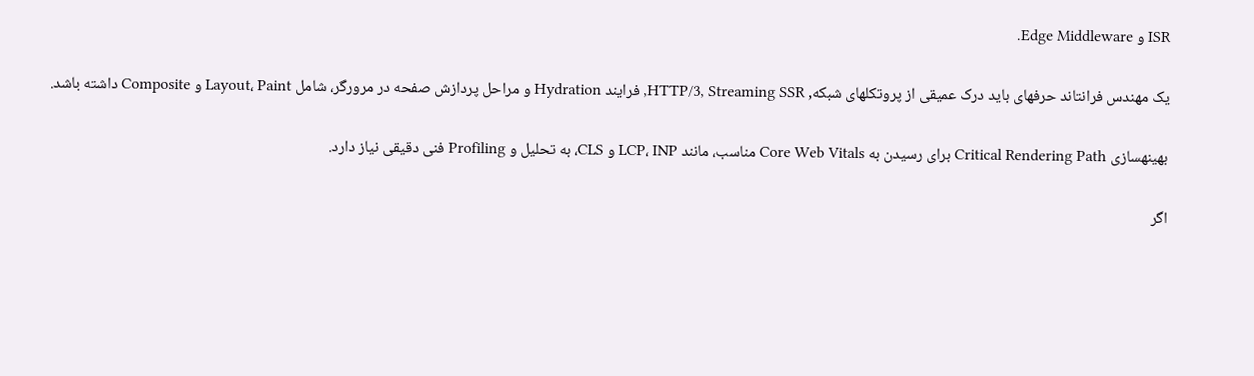ISR و Edge Middleware.

یک مهندس فرانتاند حرفهای باید درک عمیقی از پروتکلهای شبکه, HTTP/3, Streaming SSR, فرایند Hydration و مراحل پردازش صفحه در مرورگر، شامل Layout، Paint و Composite داشته باشد.

بهینهسازی Critical Rendering Path برای رسیدن به Core Web Vitals مناسب، مانند LCP، INP و CLS، به تحلیل و Profiling فنی دقیقی نیاز دارد.

اگر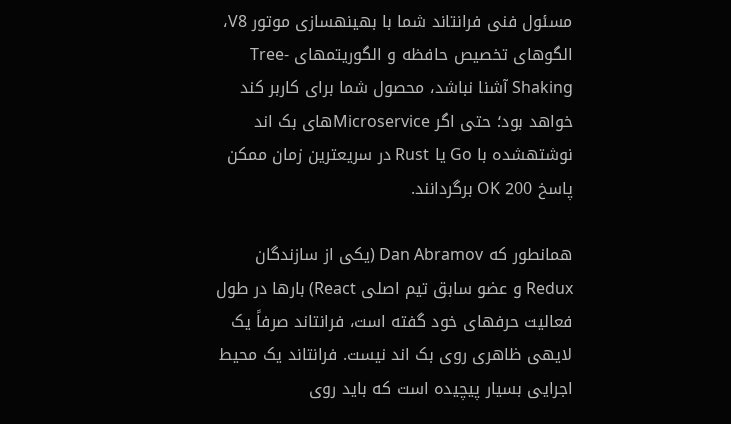مسئول فنی فرانتاند شما با بهینهسازی موتور V8، الگوهای تخصیص حافظه و الگوریتمهای Tree-Shaking آشنا نباشد، محصول شما برای کاربر کند خواهد بود؛ حتی اگر Microserviceهای بک اند نوشتهشده با Go یا Rust در سریعترین زمان ممکن پاسخ 200 OK برگردانند.

همانطور که Dan Abramov (یکی از سازندگان Redux و عضو سابق تیم اصلی React) بارها در طول فعالیت حرفهای خود گفته است، فرانتاند صرفاً یک لایهی ظاهری روی بک اند نیست. فرانتاند یک محیط اجرایی بسیار پیچیده است که باید روی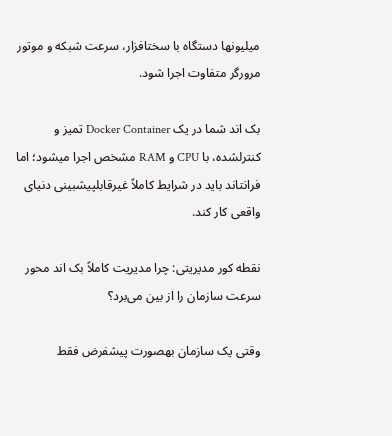میلیونها دستگاه با سختافزار، سرعت شبکه و موتور مرورگر متفاوت اجرا شود.

بک اند شما در یک Docker Container تمیز و کنترلشده، با CPU و RAM مشخص اجرا میشود؛ اما فرانتاند باید در شرایط کاملاً غیرقابلپیشبینی دنیای واقعی کار کند.

نقطه کور مدیریتی: چرا مدیریت کاملاً بک اند محور سرعت سازمان را از بین می‌برد؟

وقتی یک سازمان بهصورت پیشفرض فقط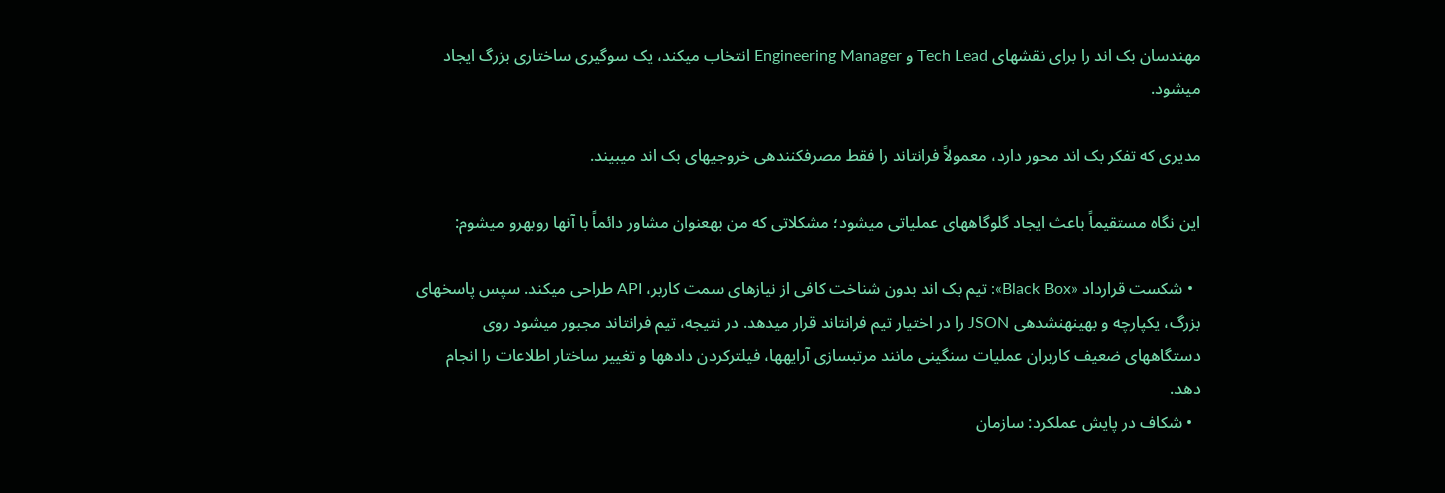مهندسان بک اند را برای نقشهای Tech Lead و Engineering Manager انتخاب میکند، یک سوگیری ساختاری بزرگ ایجاد میشود.

مدیری که تفکر بک اند محور دارد، معمولاً فرانتاند را فقط مصرفکنندهی خروجیهای بک اند میبیند.

این نگاه مستقیماً باعث ایجاد گلوگاههای عملیاتی میشود؛ مشکلاتی که من بهعنوان مشاور دائماً با آنها روبهرو میشوم:

  • شکست قرارداد «Black Box»: تیم بک اند بدون شناخت کافی از نیازهای سمت کاربر، API طراحی میکند. سپس پاسخهای بزرگ، یکپارچه و بهینهنشدهی JSON را در اختیار تیم فرانتاند قرار میدهد. در نتیجه، تیم فرانتاند مجبور میشود روی دستگاههای ضعیف کاربران عملیات سنگینی مانند مرتبسازی آرایهها، فیلترکردن دادهها و تغییر ساختار اطلاعات را انجام دهد.
  • شکاف در پایش عملکرد: سازمان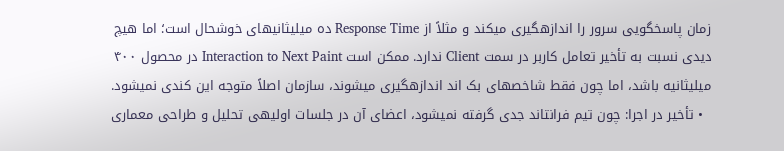زمان پاسخگویی سرور را اندازهگیری میکند و مثلاً از Response Time ده میلیثانیهای خوشحال است؛ اما هیچ دیدی نسبت به تأخیر تعامل کاربر در سمت Client ندارد. ممکن است Interaction to Next Paint در محصول ۴۰۰ میلیثانیه باشد، اما چون فقط شاخصهای بک اند اندازهگیری میشوند، سازمان اصلاً متوجه این کندی نمیشود.
  • تأخیر در اجرا: چون تیم فرانتاند جدی گرفته نمیشود، اعضای آن در جلسات اولیهی تحلیل و طراحی معماری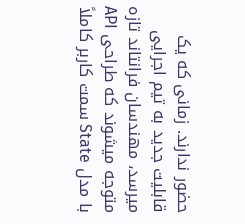حضور ندارند. زمانی که یک قابلیت جدید به تیم اجرایی میرسد، مهندسان فرانتاند تازه متوجه میشوند که طراحی API با مدل State سمت کاربر کاملاً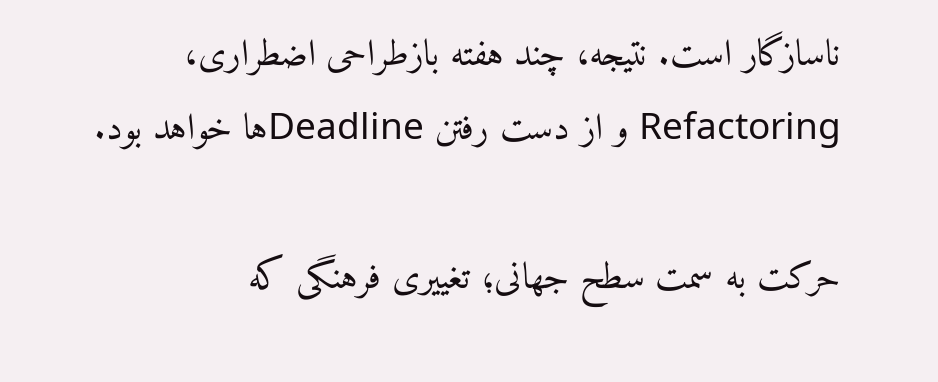ناسازگار است. نتیجه، چند هفته بازطراحی اضطراری، Refactoring و از دست رفتن Deadlineها خواهد بود.

حرکت به سمت سطح جهانی؛ تغییری فرهنگی که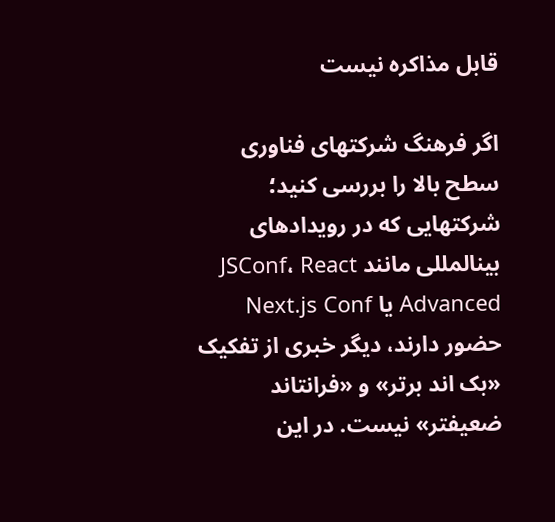قابل مذاکره نیست

اگر فرهنگ شرکتهای فناوری سطح بالا را بررسی کنید؛ شرکتهایی که در رویدادهای بینالمللی مانند JSConf، React Advanced یا Next.js Conf حضور دارند، دیگر خبری از تفکیک «بک اند برتر» و «فرانتاند ضعیفتر» نیست. در این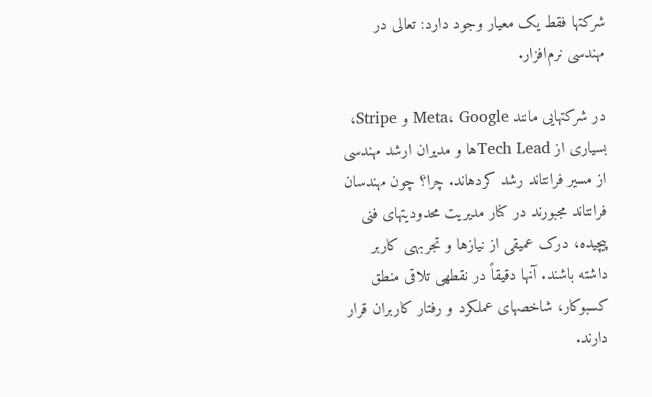شرکتها فقط یک معیار وجود دارد: تعالی در مهندسی نرم‌افزار.

در شرکتهایی مانند Meta، Google و Stripe، بسیاری از Tech Leadها و مدیران ارشد مهندسی از مسیر فرانتاند رشد کردهاند. چرا؟ چون مهندسان فرانتاند مجبورند در کنار مدیریت محدودیتهای فنی پیچیده، درک عمیقی از نیازها و تجربهی کاربر داشته باشند. آنها دقیقاً در نقطهی تلاقی منطق کسبوکار، شاخصهای عملکرد و رفتار کاربران قرار دارند.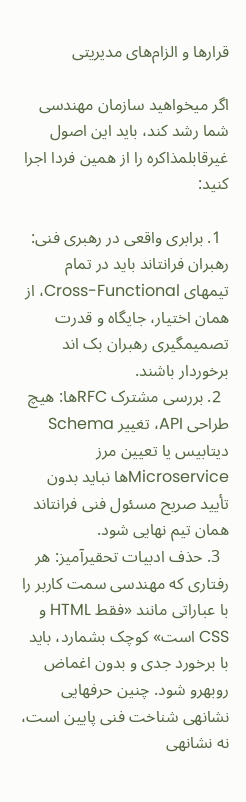قرارها و الزام‌های مدیریتی

اگر میخواهید سازمان مهندسی شما رشد کند، باید این اصول غیرقابلمذاکره را از همین فردا اجرا کنید:

  1. برابری واقعی در رهبری فنی: رهبران فرانتاند باید در تمام تیمهای Cross-Functional، از همان اختیار، جایگاه و قدرت تصمیمگیری رهبران بک اند برخوردار باشند.
  2. بررسی مشترک RFCها: هیچ طراحی API، تغییر Schema دیتابیس یا تعیین مرز Microserviceها نباید بدون تأیید صریح مسئول فنی فرانتاند همان تیم نهایی شود.
  3. حذف ادبیات تحقیرآمیز: هر رفتاری که مهندسی سمت کاربر را با عباراتی مانند «فقط HTML و CSS است» کوچک بشمارد، باید با برخورد جدی و بدون اغماض روبهرو شود. چنین حرفهایی نشانهی شناخت فنی پایین است، نه نشانهی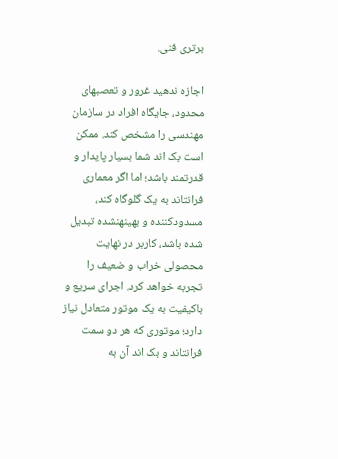برتری فنی.

اجازه ندهید غرور و تعصبهای محدود، جایگاه افراد در سازمان مهندسی را مشخص کند. ممکن است بک اند شما بسیار پایدار و قدرتمند باشد؛ اما اگر معماری فرانتاند به یک گلوگاه کند، مسدودکننده و بهینهنشده تبدیل شده باشد، کاربر در نهایت محصولی خراب و ضعیف را تجربه خواهد کرد. اجرای سریع و باکیفیت به یک موتور متعادل نیاز دارد؛ موتوری که هر دو سمت فرانتاند و بک اند آن به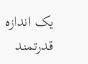یک اندازه قدرتمند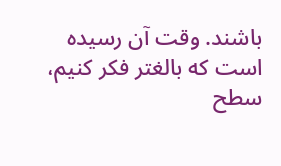باشند. وقت آن رسیده است که بالغتر فکر کنیم، سطح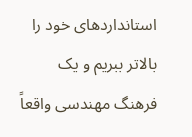استانداردهای خود را بالاتر ببریم و یک فرهنگ مهندسی واقعاً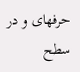حرفهای و در سطح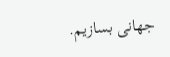جهانی بسازیم.